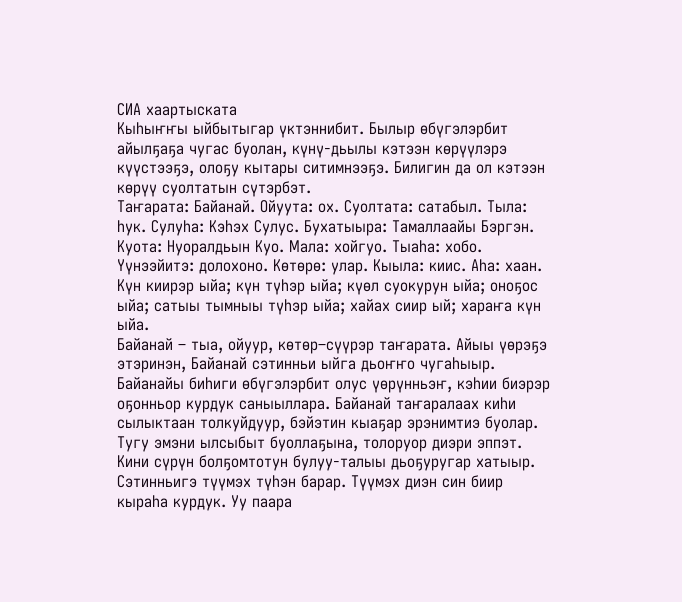СИА хаартыската
Кыһыҥҥы ыйбытыгар үктэннибит. Былыр өбүгэлэрбит айылҕаҕа чугас буолан, күнү-дьылы кэтээн көрүүлэрэ күүстээҕэ, олоҕу кытары ситимнээҕэ. Билигин да ол кэтээн көрүү суолтатын сүтэрбэт.
Таҥарата: Байанай. Ойуута: ох. Суолтата: сатабыл. Тыла: һук. Сулуһа: Кэһэх Сулус. Бухатыыра: Тамаллаайы Бэргэн. Куота: Нуоралдьын Куо. Мала: хойгуо. Тыаһа: хобо. Үүнээйитэ: долохоно. Көтөрө: улар. Кыыла: киис. Аһа: хаан.
Күн киирэр ыйа; күн түһэр ыйа; күөл суокурун ыйа; оноҕос ыйа; сатыы тымныы түһэр ыйа; хайах сиир ый; хараҥа күн ыйа.
Байанай – тыа, ойуур, көтөр–сүүрэр таҥарата. Айыы үөрэҕэ этэринэн, Байанай сэтинньи ыйга дьоҥҥо чугаһыыр. Байанайы биһиги өбүгэлэрбит олус үөрүнньэҥ, кэһии биэрэр оҕонньор курдук саныыллара. Байанай таҥаралаах киһи сылыктаан толкуйдуур, бэйэтин кыаҕар эрэнимтиэ буолар. Тугу эмэни ылсыбыт буоллаҕына, толоруор диэри эппэт. Кини сүрүн болҕомтотун булуу-талыы дьоҕуругар хатыыр.
Сэтинньигэ түүмэх түһэн барар. Түүмэх диэн син биир кыраһа курдук. Уу паара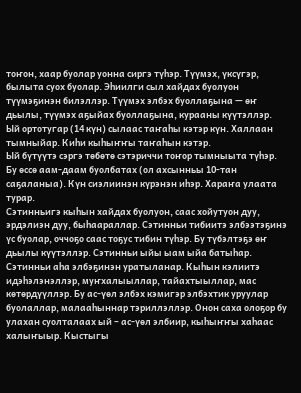тоҥон, хаар буолар уонна сиргэ түһэр. Түүмэх, үксүгэр, былыта суох буолар. Эһиилги сыл хайдах буолуон түүмэҕинэн билэллэр. Түүмэх элбэх буоллаҕына — өҥ дьылы, түүмэх аҕыйах буоллаҕына, курааны күүтэллэр.
Ый ортотугар (14 күн) сылаас таҥаһы кэтэр күн. Халлаан тымныйар. Киһи кыһыҥҥы таҥаһын кэтэр.
Ый бүтүүтэ сэргэ төбөтө сэтэриччи тоҥор тымныыта түһэр. Бу өссө аам-даам буолбатах (ол ахсынньы 10-тан саҕаланыа). Күн сиэлиинэн күрэнэн иһэр. Хараҥа улаата турар.
Сэтинньигэ кыһын хайдах буолуон, саас хойутуон дуу, эрдэлиэн дуу, быһаараллар. Сэтинньи тибиитэ элбээтэҕинэ үс буолар, оччоҕо саас тоҕус тибин түһэр. Бу түбэлтэҕэ өҥ дьылы күүтэллэр. Сэтинньи ыйы ыам ыйа батыһар.
Сэтинньи аһа элбэҕинэн уратыланар. Кыһын кэлиитэ идэһэлэнэллэр, муҥхалыыллар, тайахтыыллар, мас көтөрдүүллэр. Бу ас-үөл элбэх кэмигэр элбэхтик уруулар буолаллар, малааһыннар тэриллэллэр. Онон саха олоҕор бу улахан суолталаах ый – ас-үөл элбиир, кыһыҥҥы хаһаас халыҥыыр. Кыстыгы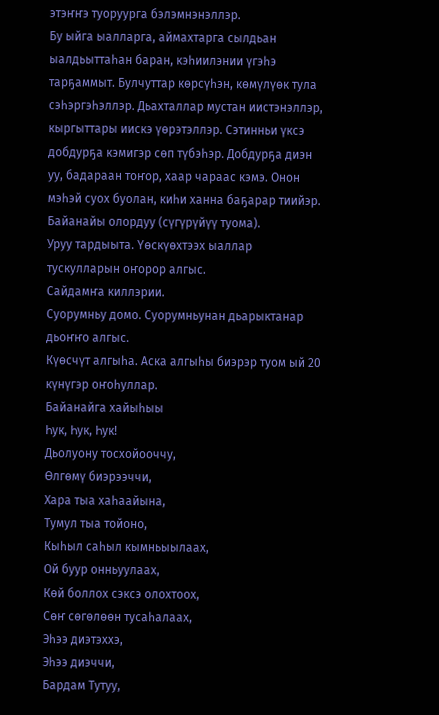этэҥҥэ туоруурга бэлэмнэнэллэр.
Бу ыйга ыалларга, аймахтарга сылдьан ыалдьыттаһан баран, кэһиилэнии үгэһэ тарҕаммыт. Булчуттар көрсүһэн, көмүлүөк тула сэһэргэһэллэр. Дьахталлар мустан иистэнэллэр, кыргыттары иискэ үөрэтэллэр. Сэтинньи үксэ добдурҕа кэмигэр сөп түбэһэр. Добдурҕа диэн уу, бадараан тоҥор, хаар чараас кэмэ. Онон мэһэй суох буолан, киһи ханна баҕарар тиийэр.
Байанайы олордуу (сүгүрүйүү туома).
Уруу тардыыта. Үөскүөхтээх ыаллар тускулларын оҥорор алгыс.
Сайдамҥа киллэрии.
Суорумньу домо. Суорумньунан дьарыктанар дьоҥҥо алгыс.
Күөсчүт алгыһа. Аска алгыһы биэрэр туом ый 20 күнүгэр оҥоһуллар.
Байанайга хайыһыы
Һук, Һук, Һук!
Дьолуону тосхойооччу,
Өлгөмү биэрээччи,
Хара тыа хаһаайына,
Тумул тыа тойоно,
Кыһыл саһыл кымньыылаах,
Ой буур онньуулаах,
Көй боллох сэксэ олохтоох,
Сөҥ сөгөлөөн тусаһалаах,
Эһээ диэтэххэ,
Эһээ диэччи,
Бардам Тутуу,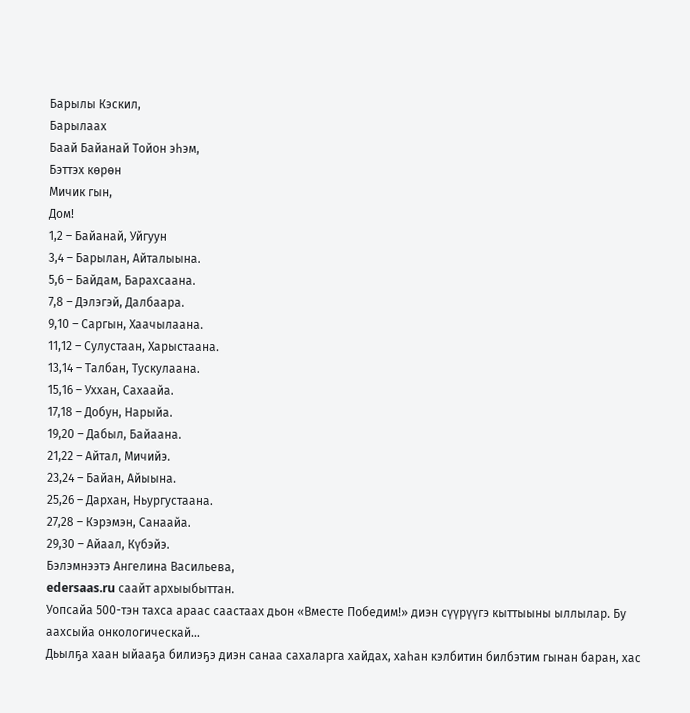Барылы Кэскил,
Барылаах
Баай Байанай Тойон эһэм,
Бэттэх көрөн
Мичик гын,
Дом!
1,2 – Байанай, Уйгуун
3,4 – Барылан, Айталыына.
5,6 – Байдам, Барахсаана.
7,8 – Дэлэгэй, Далбаара.
9,10 – Саргын, Хаачылаана.
11,12 – Сулустаан, Харыстаана.
13,14 – Талбан, Тускулаана.
15,16 – Уххан, Сахаайа.
17,18 – Добун, Нарыйа.
19,20 – Дабыл, Байаана.
21,22 – Айтал, Мичийэ.
23,24 – Байан, Айыына.
25,26 – Дархан, Ньургустаана.
27,28 – Кэрэмэн, Санаайа.
29,30 – Айаал, Күбэйэ.
Бэлэмнээтэ Ангелина Васильева,
edersaas.ru саайт архыыбыттан.
Уопсайа 500-тэн тахса араас саастаах дьон «Вместе Победим!» диэн сүүрүүгэ кыттыыны ыллылар. Бу аахсыйа онкологическай…
Дьылҕа хаан ыйааҕа билиэҕэ диэн санаа сахаларга хайдах, хаһан кэлбитин билбэтим гынан баран, хас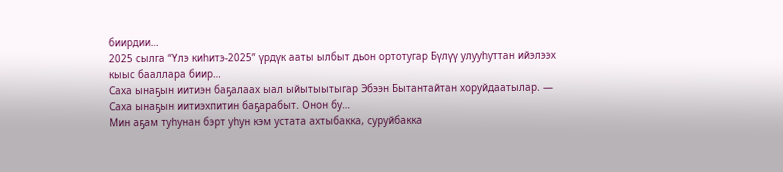биирдии…
2025 сылга “Үлэ киһитэ‑2025” үрдүк ааты ылбыт дьон ортотугар Бүлүү улууһуттан ийэлээх кыыс бааллара биир…
Саха ынаҕын иитиэн баҕалаах ыал ыйытыытыгар Эбээн Бытантайтан хоруйдаатылар. — Саха ынаҕын иитиэхпитин баҕарабыт. Онон бу…
Мин аҕам туһунан бэрт уһун кэм устата ахтыбакка, суруйбакка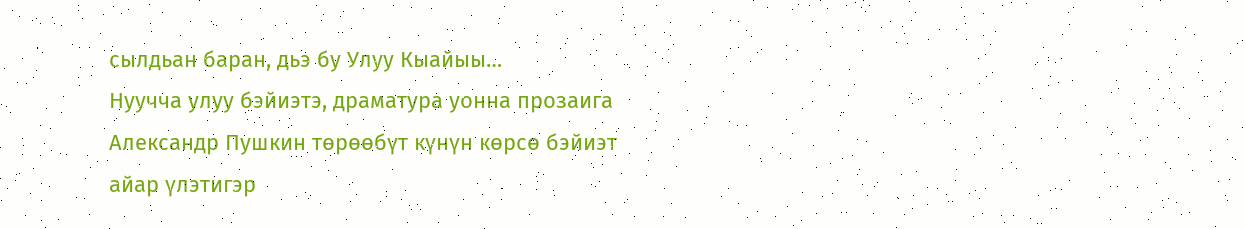сылдьан баран, дьэ бу Улуу Кыайыы…
Нуучча улуу бэйиэтэ, драматура уонна прозаига Александр Пушкин төрөөбүт күнүн көрсө бэйиэт айар үлэтигэр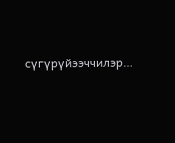сүгүрүйээччилэр…